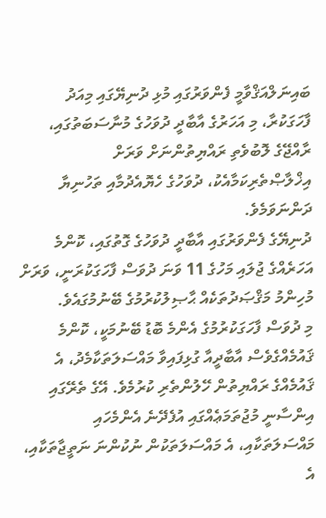ބައިނަލްއަޤްވާމީ ފެންވަރުގައި މުޅި ދުނިޔޭގައި މިއަދު ފާހަގަކުރާ، މި އަހަރުގެ އާބާދީ ދުވަހުގެ މުނާސަބަތުގައި، ރާއްޖޭގެ ލޮބުވެތި ރައްޔިތުންނަށް ވަރަށް އިޚްލާޞްތެރިކަމާއެކު، ދުވަހުގެ ހެޔޮއެދުމާއި ތަހުނިޔާ ދަންނަވަމެވެ.
ދުނިޔޭގެ ފެންވަރުގައި އާބާދީ ދުވަހުގެ ގޮތުގައި، ކޮންމެ އަހަރެއްގެ ޖުލައި މަހުގެ 11 ވަނަ ދުވަސް ފާހަގަކުރަނީ، ވަރަށް މުހިންމު މަޤްޞަދުތަކެއް ޙާޞިލުކުރުމުގެ ބޭނުމުގައެވެ.
މި ދުވަސް ފާހަގަކުރުމުގެ އެންމެ ބޮޑު ބޭނުމަކީ، ކޮންމެ ޤައުމެއްގެވެސް އާބާދީއާ ގުޅިފައިވާ މައްސަލަތަކާމެދު، އެ ޤައުމެއްގެ ރައްޔިތުން ހޭލުންތެރި ކުރުމެވެ. އޭގެ ތެރޭގައި އިންސާނީ މުޖުތަމަޢެއްގައި އުފެދޭނެ އެންމެހައި މައްސަލަތަކާއި، އެ މައްސަލަތަކުން ނުކުންނަ ނަތީޖާތަކާއި، އެ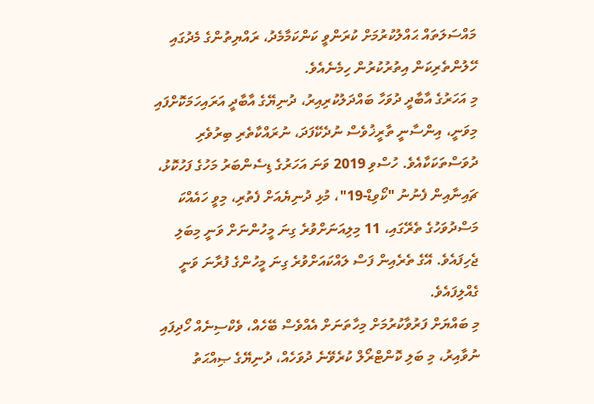މައްސަލަތައް ޙައްލުކުރުމަށް ކުރަންވީ ކަންކަމާމެދު، ރައްޔިތުންގެ މެދުގައި ހޭލުންތެރިކަން އިތުރުކުރުން ހިމެނެއެވެ.
މި އަހަރުގެ އާބާދީ ދުވަހާ ބައްދަލުކުރިއިރު، ދުނިޔޭގެ އާބާދީ އަރައިހަމަކޮށްފައި މިވަނީ، އިންސާނީ ތާރީޚުވެސް ނުދެކޭފަދަ، ނުރައްކާތެރި ބިރުވެރި ދުވަސްތަކަކާއެވެ. ހުސްވި 2019 ވަނަ އަހަރުގެ ޑިސެންބަރު މަހުގެ ފަހުކޮޅު، ޗައިނާއިން ފެނުނު "ކޯވިޑް-19"، މުޅި ދުނިޔެއަށް ފެތުރި، މިވީ ހައެއްކަ މަސްދުވަހުގެ ތެރޭގައި، 11 މިލިއަނަށްވުރެ ގިނަ މީހުންނަށް ވަނީ މިބަލި ޖެހިފައެވެ. އޭގެ ތެރެއިން ފަސް ލައްކައަށްވުރެ ގިނަ މީހުންގެ ފުރާނަ ވަނީ ގެއްލިފައެވެ.
މި ބައްޔަށް ފަރުވާކުރުމަށް މިހާތަނަށް އެއްވެސް ބޭހެއް، ވެކްސިނެއް ހޯދިފައި ނުވާއިރު، މި ބަލި ކޮންޓްރޯލް ކުރެވޭނެ ދުވަހެއް، ދުނިޔޭގެ ޞިއްޙަތު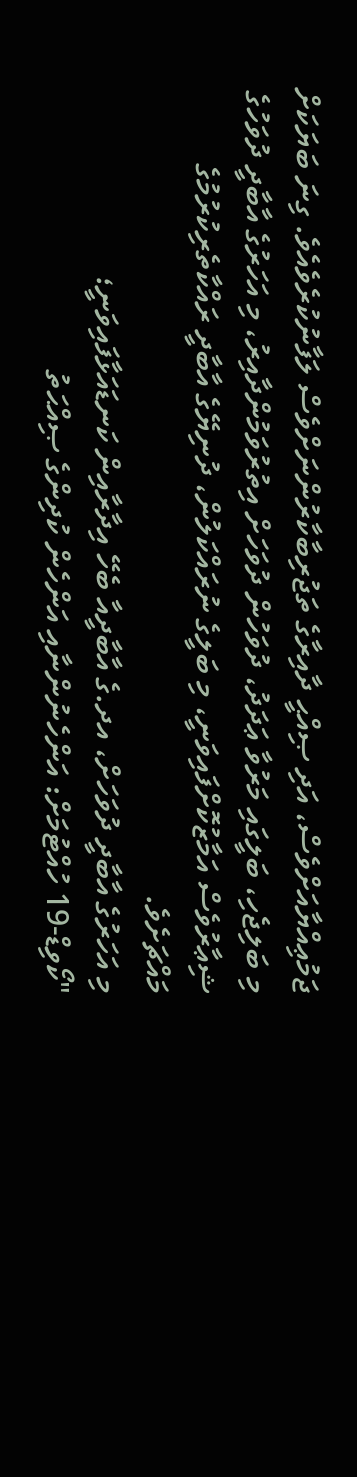ޖަމުޢިއްޔާއަށްވެސް، އަދި ޞިއްޙީ ދާއިރާގެ ތަޖުރިބާކާރުންނަށްވެސް ލަފާނުކުރެވެއެވެ. ގިނަ ބަޔަކަށް މި ބަލިޖެހި، ބަލީގައި މަރުވާ ޢަދަދު، ދުވަހުން ދުވަހަށް އިތުރުވަމުންދާއިރު، މި އަހަރުގެ އާބާދީ ދުވަހުގެ ޝިޢާރުވެސް އަމާޒުކޮށްފައިވަނީ، މި ބަލީގެ ނުރައްކަލުން، ދުނިޔޭގެ އާބާދީ ރައްކާތެރިކުރުމުގެ މައްޗަށެވެ.
މި އަހަރުގެ އާބާދީ ދުވަހަށް، އދ.ގެ އާބާދީއާ ބެހޭ އިދާރާއިން ކަނޑައަޅާފައިވަނީ؛
"ކޯވިޑް-19 ހުއްޓުމަށް: އަންހެނުންނާއި އަންހެން ކުދިންގެ ޞިއްޙަތު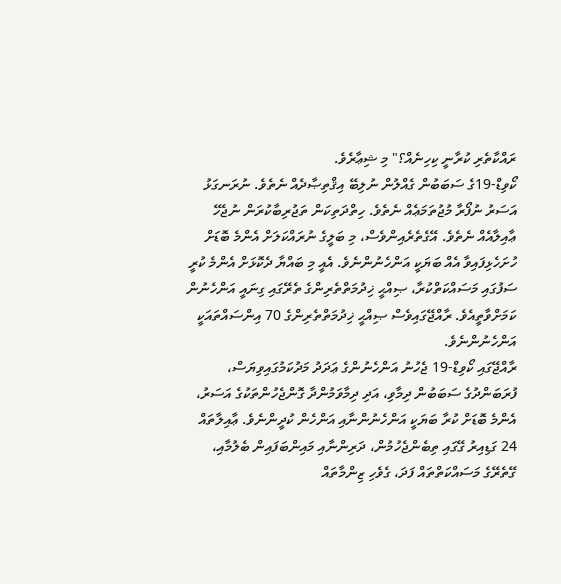ރައްކާތެރި ކުރާނީ ކިހިނެއް؟" މި ޝިޢާރެވެ.
ކޯވިޑް-19ގެ ސަބަބުން ގެއްލުން ނުލިބޭ އިޤްތިޞާދެއް ނެތެވެ. ނުރަނގަޅު އަސަރު ނުފޯރާ މުޖުތަމަޢެއް ނެތެވެ. ހިތްދަތިކަން ތަޖުރިބާކުރަން ނުޖެހޭ ޢާއިލާއެއް ނެތެވެ. އޭގެތެރެއިންވެސް، މި ބަލީގެ ނުރައްކަލަށް އެންމެ ބޮޑަށް ހުށަހެޅިފައިވާ އެއް ބަޔަކީ އަންހެނުންނެވެ. އެއީ މި ބައްޔާ ދެކޮޅަށް އެންމެ ކުރީ ސަފުގައި މަސައްކަތްކުރާ، ޞިއްޙީ ޚިދުމަތްތެރިންގެ ތެރޭގައި ގިނައީ އަންހެނުން ކަމަށްވާތީއެވެ. ރާއްޖޭގައިވެސް ޞިއްޙީ ޚިދުމަތްތެރިންގެ 70 އިންސައްތައަކީ އަންހެނުންނެވެ.
ރާއްޖޭގައި ކޯވިޑް-19 ޖެހުނު އަންހެނުންގެ ޢަދަދު މަދުކަމުގައިވިޔަސް، ފުރަބަންދުގެ ސަބަބުން ދިމާވި، އަދި ދިމާވަމުންދާ ގޮންޖެހުންތަކުގެ އަސަރު، އެންމެ ބޮޑަށް ކުރާ ބަޔަކީ އަންހެނުންނާއި އަންހެން ކުދީންނެވެ. ޢާއިލާތައް 24 ގަޑިއިރު ގޭގައި ތިބެންޖެހުމުން، ދަރިންނާއި މައިންބަފައިން ބެލުމާއި، ގޭތެރޭގެ މަސައްކަތްތައް ފަދަ، ގެވެހި ޒިންމާތައް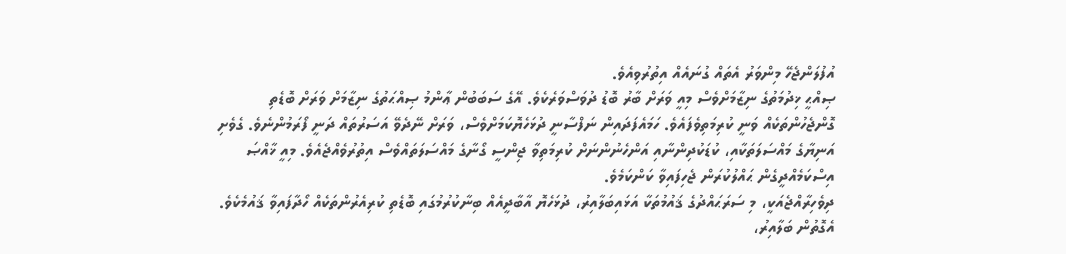އުފުލަންޖެހޭ މިންވަރު އެތައް ގުނައެއް އިތުރުވިއެވެ.
ޞިއްޙީ ޚިދުމަތުގެ ނިޒާމަށްވެސް މިއީ ވަރަށް ބާރު ބޮޑު ދުވަސްވަރެކެވެ. އޭގެ ސަބަބުން ޢާންމު ޞިއްޙަތުގެ ނިޒާމަށް ވަރަށް ބޮޑެތި ގޮންޖެހުންތަކެއް ވަނީ ކުރިމަތިވެފައެވެ. ހަމައެފަދައިން ނަފްސާނީ ދުޅަހެޔޮކަމަށްވެސް، ވަރަށް ނޭދެވޭ އަސަރުތައް ދަނީ ފޯރަމުންނެވެ. ގެވެށި އަނިޔާގެ މައްސަލަތަކާއި، ކުޑަކުދިންނާއި އަންހެނުންނަށް ކުރިމަތިވާ ޖިންސީ ގޯނާގެ މައްސަލަތައްވެސް އިތުރުވެއްޖެއެވެ. މިއީ ޚާއްޞަ އިސްކަމެއްދީގެން ޙައްލުކުރަން ޖެހިފައިވާ ކަންކަމެވެ.
ދިވެހިރާއްޖެއަކީ، މި ސަރަޙައްދުގެ ޤައުމުތަކާ އަޅައިބަލާއިރު، ދުޅަހެޔޮ އާބާދީއެއް ބިނާކުރުމުގައި ބޮޑެތި ކުރިއެރުންތަކެއް ހޯދާފައިވާ ޤައުމެކެވެ. އެގޮތުން ބަލާއިރު،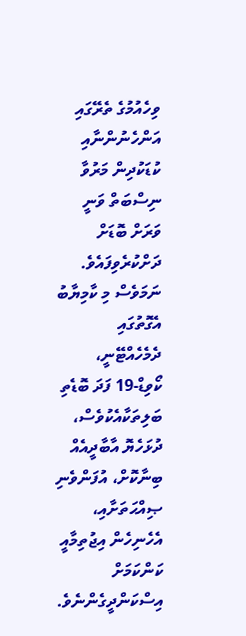ވިހެއުމުގެ ތެރޭގައި އަންހެނުންނާއި ކުޑަކުދިން މަރުވާ ނިސްބަތް ވަނީ ވަރަށް ބޮޑަށް ދަށްކުރެވިފައެވެ. ނަމަވެސް މި ކާމިޔާބު އެގޮތުގައި ދެމެހެއްޓޭނީ، ކޯވިޑް-19 ފަދަ ބޮޑެތި ބަލިތަކާއެކުވެސް، ދުޅަހެޔޮ އާބާދީއެއް ބިނާކޮށް، އުފަންވެނި ޞިއްޙަތަށާއި، އެހެނިހެން އިޖުތިމާއީ ކަންކަމަށް އިސްކަންދީގެންނެވެ.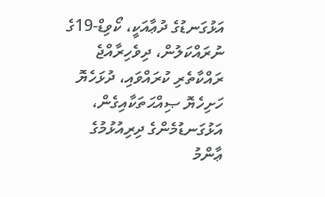އަޅުގަނޑުގެ ދުޢާއަކީ، ކޯވިޑް-19ގެ ނުރައްކަލުން، ދިވެހިރާއްޖެ ރައްކާތެރި ކުރައްވައި، ދުޅަހެޔޮ ހަށިހެޔޮ ޞިއްޙަތަކާއިގެން، އަޅުގަނޑުމެންގެ ދިރިއުޅުމުގެ ޢާންމު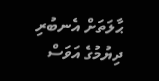ޙާލަތަށް އެނބުރި ދިޔުމުގެ އަވަސް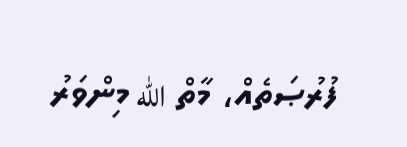ފުރުޞަތެއް، މާތް الله މިންވަރު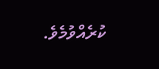ކުރެއްވުމެވެ.